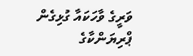ވަރީގެ ވާހަކައާ ގުޅިގެން ޕްރިޔަންކާގެ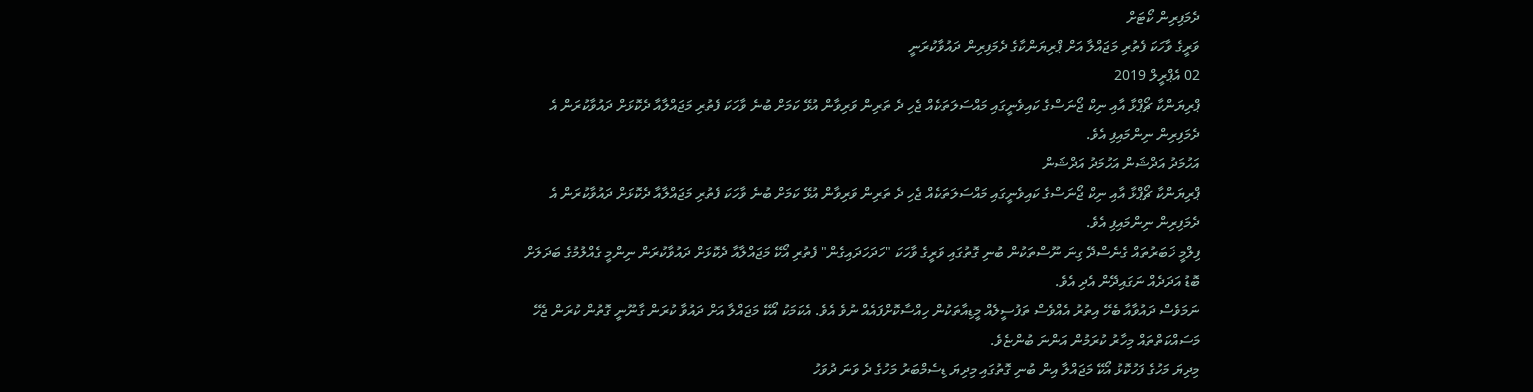ދެމަފިރިން ކޯޓަށް
ވަރީގެ ވާހަކަ ފެތުރި މަޖައްލާ އަށް ޕްރިޔަންކާގެ ދެމަފިރިން ދައުވާކުރަނީ
02 އެޕްރީލް 2019
ޕްރިޔަންކާ ޗޯޕްޅާ އާއި ނިކް ޖޯނަސްގެ ކައިވެނީގައި މައްސަލަތަކެއް ޖެހި ދެ ތަރިން ވަރިވާން އުޅޭ ކަމަށް ބުނެ ވާހަކަ ފެތުރި މަޖައްލާއާ ދެކޮޅަށް ދައުވާކުރަން އެ ދެމަފިރިން ނިންމައިފި އެވެ.
އަހުމަދު އަދްޝަން އަހުމަދު އަދްޝަން
ޕްރިޔަންކާ ޗޯޕްޅާ އާއި ނިކް ޖޯނަސްގެ ކައިވެނީގައި މައްސަލަތަކެއް ޖެހި ދެ ތަރިން ވަރިވާން އުޅޭ ކަމަށް ބުނެ ވާހަކަ ފެތުރި މަޖައްލާއާ ދެކޮޅަށް ދައުވާކުރަން އެ ދެމަފިރިން ނިންމައިފި އެވެ.
ފިލްމީ ޚަބަރުތައް ގެނެސްދޭ ގިނަ ނޫސްތަކުން ބުނި ގޮތުގައި ވަރީގެ ވާހަކަ "ހަދަހަދައިގެން" ފެތުރި އޯކޭ މަޖައްލާއާ ދެކޮޅަށް ދައުވާކުރަން ނިންމީ ގެއްލުމުގެ ބަދަލަށް ބޮޑު އަދަދެއް ނަގައިދޭން އެދި އެވެ.
ނަމަވެސް ދައުވާއާ ބެހޭ އިތުރު އެއްވެސް ތަފުސީލެއް މީޑިއާތަކުން ހިއްސާކޮށްފައެއް ނުވެ އެވެ. އެކަމަކު އޯކޭ މަޖައްލާ އަށް ދައުވާ ކުރަން ގާނޫނީ ގޮތުން ކުރަން ޖެހޭ މަސައްކަތްތައް މިހާރު ކުރަމުން އަންނަ ބުންޏެވެ.
މިދިޔަ މަހުގެ ފަހުކޮޅު އޯކޭ މަޖައްލާ އިން ބުނި ގޮތުގައި މިދިޔަ ޑިސެމްބަރު މަހުގެ ދެ ވަނަ ދުވަހު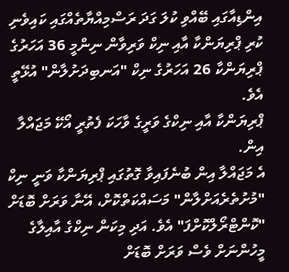އިންޑިއާގައި ބޭއްވި ކުލަ ގަދަ ރަސްމިއްޔާތެއްގައި ކައިވެނި ކުރި ޕްރިޔަންކާ އާއި ނިކް ވަރިވާން ނިންމީ 36 އަހަރުގެ ޕްރިޔަންކާ 26 އަހަރުގެ ނިކް "އަނބިދަށުލާން" އުޅޭތީ އެވެ.
ޕްރިޔަންކާ އާއި ނިކްގެ ވަރީގެ ވާހަކަ ފެތުރީ އޯކޭ މަޖައްލާ އިން.
އެ މަޖައްލާ އިން ބުނެފައިވާ ގޮތުގައި ޕްރިޔަންކާ ވަނީ ނިކް "މުށުތެރެއަށްލާން" މަސައްކަތްކޮށް، އޭނާ ވަރަށް ބޮޑަށް "ކޮންޓްރޯލްކޮށްފަ" އެވެ. އަދި މިކަން ނިކްގެ އާއިލާގެ މީހުންނަށް ވެސް ވަރަށް ބޮޑަށް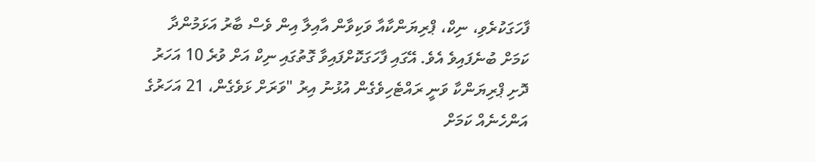ފާހަގަކުރެވި، ނިކް، ޕްރިޔަންކާއާ ވަކިވާން އާއިލާ އިން ވެސް ބާރު އަޅަމުންދާ ކަމަށް ބުނެފައިވެ އެވެ. އޭގައި ފާހަގަކޮށްފައިވާ ގޮތުގައި ނިކް އަށް ވުރެ 10 އަހަރު ދޮށި ޕްރިޔަންކާ ވަނީ ރައްޓެހިވެގެން އުޅުނު އިރު "ވަރަށް ޅަވެގެން، 21 އަހަރުގެ އަންހެނެއް ކަމަށް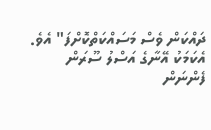ދައްކަން ވެސް މަސައްކަތްކޮށްފަ" އެވެ. އެކަމަކު އޭނާގެ އަސްލު ސޫރަން ފެންނަން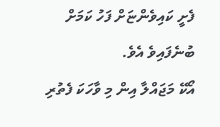ފެށީ ކައިވެންޏަށް ފަހު ކަމަށް ބުނެފައިވެ އެވެ.
އޯކޭ މަޖައްލާ އިން މި ވާހަކަ ފެތުރި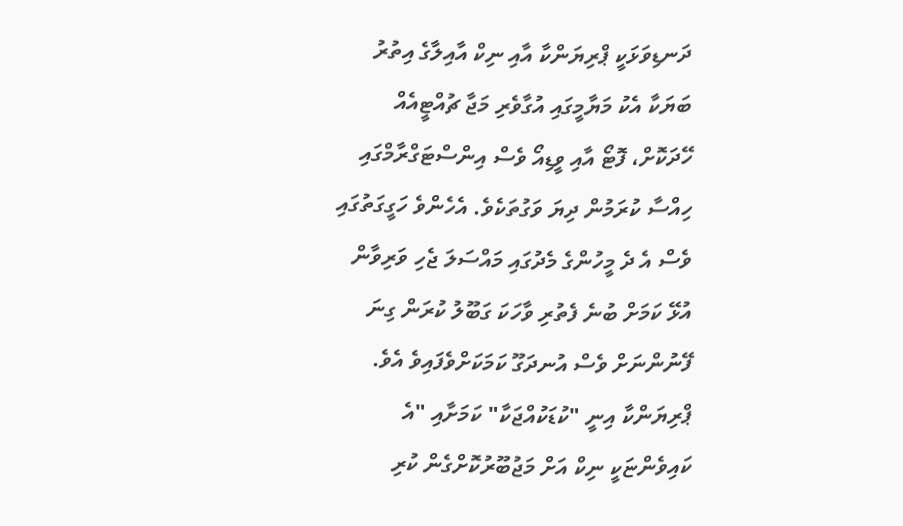ދަނޑިވަޅަކީ ޕްރިޔަންކާ އާއި ނިކް އާއިލާގެ އިތުރު ބަޔަކާ އެކު މަޔާމީގައި އުގާވެރި މަޖާ ޗުއްޓީއެއް ހޭދަކޮށް، ފޮޓޯ އާއި ވީޑިއޯ ވެސް އިންސްޓަގްރާމްގައި ހިއްސާ ކުރަމުން ދިޔަ ވަގުތަކެވެ. އެހެންވެ ހަގީގަތުގައި ވެސް އެ ދެ މީހުންގެ މެދުގައި މައްސަލަ ޖެހި ވަރިވާން އުޅޭ ކަމަށް ބުނެ ފެތުރި ވާހަކަ ގަބޫލު ކުރަން ގިނަ ފޭނުންނަށް ވެސް އުނދަގޫ ކަމަކަށްވެފައިވެ އެވެ.
ޕްރިޔަންކާ އިނީ "ކުޑަކުއްޖަކާ" ކަމަށާއި "އެ ކައިވެންޏަކީ ނިކް އަށް މަޖުބޫރުކޮށްގެން ކުރި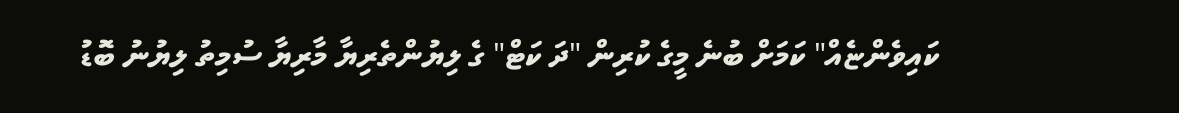ކައިވެންޏެއް" ކަމަށް ބުނެ މީގެ ކުރިން "ދަ ކަޓް" ގެ ލިޔުންތެރިޔާ މާރިޔާ ސުމިތު ލިޔުނު ބޮޑު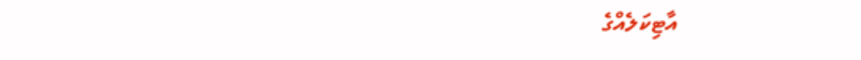އާޓިކަލެއްގެ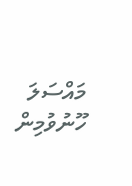މައްސަލަ ހޫނުވުމިން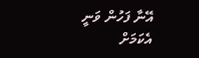އޭނާ ފަހުން ވަނީ އެކަމަށް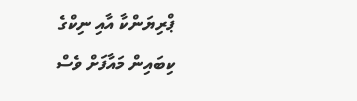ޕްރިޔަންކާ އާއި ނިކްގެ ކިބައިން މައާފަށް ވެސް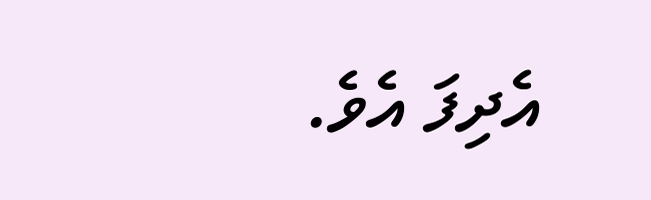އެދިފަ އެވެ.